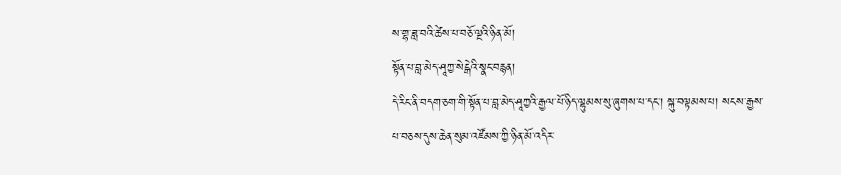ས་གྷ་ཟླ་བའི་ཚེས་པ་བཅོ་ལྔའི་ཉིན་མོ།
སྟོན་པ་བླ་མེད་ཤཱཀྱ་སེངྒེའི་སྣང་བརྙན།
དེ་རིང་ནི་བདག་ཅག་གི་སྟོན་པ་བླ་མེད་ཤཱཀྱའི་རྒྱལ་པོ་ཉིད་ལྷུམས་སུ་ཞུགས་པ་དང་། སྐུ་བལྟམས་པ། སངས་རྒྱས་པ་བཅས་དུས་ཆེན་སུམ་འཛོམས་ཀྱི་ཉིན་མོ་འདིར་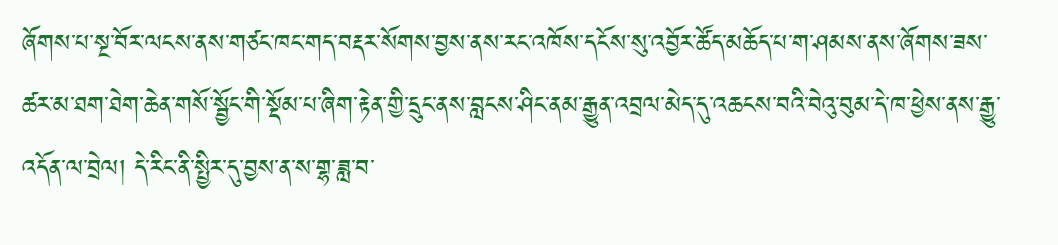ཞོགས་པ་སྔ་བོར་ལངས་ནས་གཙང་ཁང་གད་བརྡར་སོགས་བྱས་ནས་རང་འཁོས་དངོས་སུ་འབྱོར་ཚོད་མཆོད་པ་ག་ཤམས་ནས་ཞོགས་ཟས་ཚར་མ་ཐག་ཐེག་ཆེན་གསོ་སྦྱོང་གི་སྡོམ་པ་ཞིག་རྟེན་གྱི་དྲུང་ནས་བླངས་ཤིང་ནམ་རྒྱུན་འབྲལ་མེད་དུ་འཆངས་བའི་བེའུ་བུམ་དེ་ཁ་ཕྱེས་ནས་རྒྱུ་འདོན་ལ་བྲེལ། དེ་རིང་ནི་སྤྱིར་དུ་བྱས་ན་ས་གྷ་ཟླ་བ་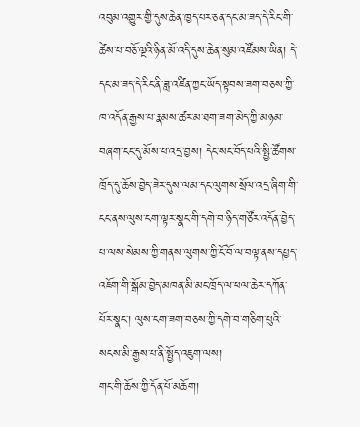འབུམ་འགྱུར་གྱི་དུས་ཆེན་ཁྱད་པར་ཅན་དང་མ་ཟད་དེ་རིང་གི་ཚེས་པ་བཅོ་ལྔའི་ཉིན་མོ་འདི་དུས་ཆེན་སུམ་འཛོམས་ཡིན། དེ་དང་མ་ཟད་དེ་རིང་ནི་ཟླ་འཛིན་ཀྱང་ཡོད་སྟབས་ཟག་བཅས་ཀྱི་ཁ་འདོན་རྒྱས་པ་རྣམས་ཚར་མ་ཐག་ཟག་མེད་ཀྱི་མཉམ་བཞག་ངང་དུ་མོས་པ་འདྲ་བྱས། དེང་སང་བོད་པའི་སྤྱི་ཚོགས་ཁྲོད་དུ་ཆོས་བྱེད་ཟེར་དུས་ལམ་དང་ལུགས་སྲོལ་འདྲ་ཞིག་གི་ངང་ནས་ལུས་ངག་ལྟར་སྣང་གི་དགེ་བ་ཉིད་གཙོར་འདོན་བྱེད་པ་ལས་སེམས་ཀྱི་གནས་ལུགས་ཀྱི་ངོ་བོ་ལ་བལྟ་ནས་དཔྱད་འཇོག་གི་སྒོམ་བྱེད་མཁན་མི་མང་ཁྲོད་ལ་ཕལ་ཆེར་དཀོན་པོར་སྣང་། ལུས་ངག་ཟག་བཅས་ཀྱི་དགེ་བ་གཅིག་པུའི་སངས་མི་རྒྱས་པ་ནི་སྤྱོད་འཇུག་ལས།
གང་གི་ཆོས་ཀྱི་དོན་པོ་མཆོག།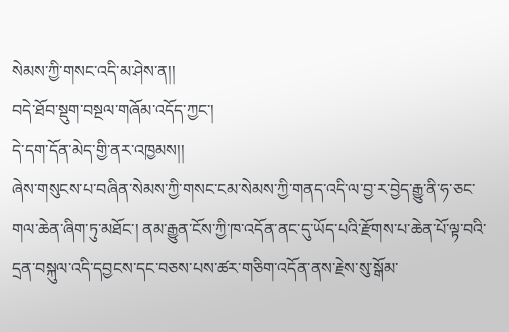སེམས་ཀྱི་གསང་འདི་མ་ཤེས་ན།།
བདེ་ཐོབ་སྡུག་བསྔལ་གཞོམ་འདོད་ཀྱང་།
དེ་དག་དོན་མེད་གྱི་ནར་འཁྱམས།།
ཞེས་གསུངས་པ་བཞིན་སེམས་ཀྱི་གསང་ངམ་སེམས་ཀྱི་གནད་འདི་ལ་བྱ་ར་བྱེད་རྒྱུ་ནི་ཧ་ཅང་གལ་ཆེན་ཞིག་ཏུ་མཐོང་། ནམ་རྒྱུན་ངོས་ཀྱི་ཁ་འདོན་ནང་དུ་ཡོད་པའི་རྫོགས་པ་ཆེན་པོ་ལྟ་བའི་དྲན་བསྐུལ་འདི་དབྱངས་དང་བཅས་པས་ཚར་གཅིག་འདོན་ནས་རྗེས་སུ་སྒོམ་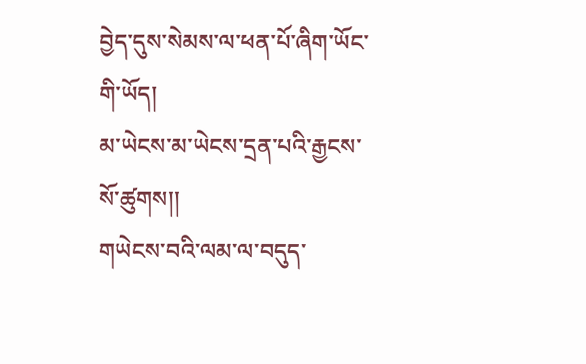བྱེད་དུས་སེམས་ལ་ཕན་པོ་ཞིག་ཡོང་གི་ཡོད།
མ་ཡེངས་མ་ཡེངས་དྲན་པའི་རྒྱངས་སོ་ཚུགས།།
གཡེངས་བའི་ལམ་ལ་བདུད་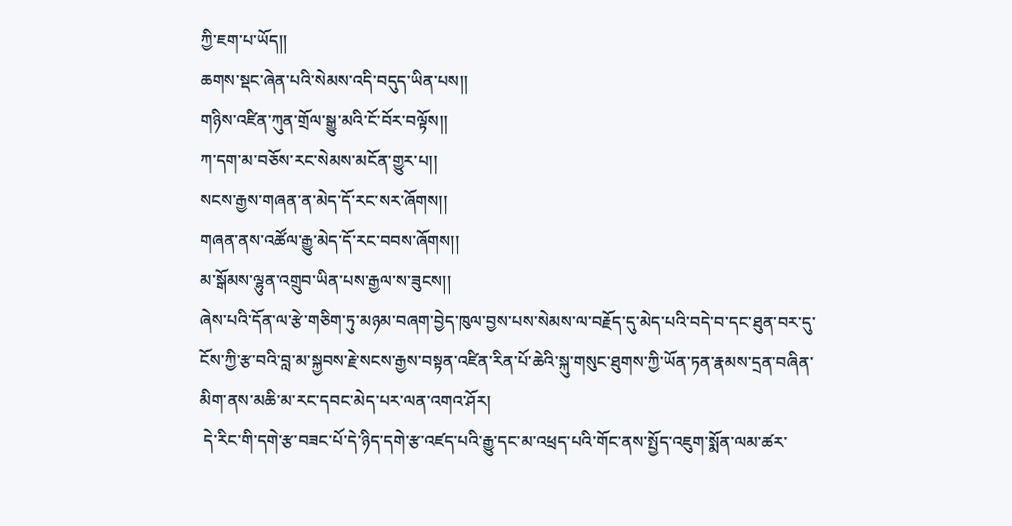ཀྱི་ཇག་པ་ཡོད།།
ཆགས་སྡང་ཞེན་པའི་སེམས་འདི་བདུད་ཡིན་པས།།
གཉིས་འཛིན་ཀུན་གྲོལ་སྒྱུ་མའི་ངོ་བོར་བལྟོས།།
ཀ་དག་མ་བཅོས་རང་སེམས་མངོན་གྱུར་པ།།
སངས་རྒྱས་གཞན་ན་མེད་དོ་རང་སར་ཞོགས།།
གཞན་ནས་འཚོལ་རྒྱུ་མེད་དོ་རང་བབས་ཞོགས།།
མ་སྒོམས་ལྷུན་འགྲུབ་ཡིན་པས་རྒྱལ་ས་ཟུངས།།
ཞེས་པའི་དོན་ལ་རྩེ་གཅིག་ཏུ་མཉམ་བཞག་བྱེད་ཁུལ་བྱས་པས་སེམས་ལ་བརྗོད་དུ་མེད་པའི་བདེ་བ་དང་ཐུན་བར་དུ་ངོས་ཀྱི་རྩ་བའི་བླ་མ་སྐྱབས་རྗེ་སངས་རྒྱས་བསྟན་འཛིན་རིན་པོ་ཆེའི་སྐུ་གསུང་ཐུགས་ཀྱི་ཡོན་ཏན་རྣམས་དྲན་བཞིན་མིག་ནས་མཆི་མ་རང་དབང་མེད་པར་ལན་འགའ་ཤོར།
 དེ་རིང་གི་དགེ་རྩ་བཟང་པོ་དེ་ཉིད་དགེ་རྩ་འཛད་པའི་རྒྱུ་དང་མ་འཕྲད་པའི་གོང་ནས་སྤྱོད་འཇུག་སྨོན་ལམ་ཚར་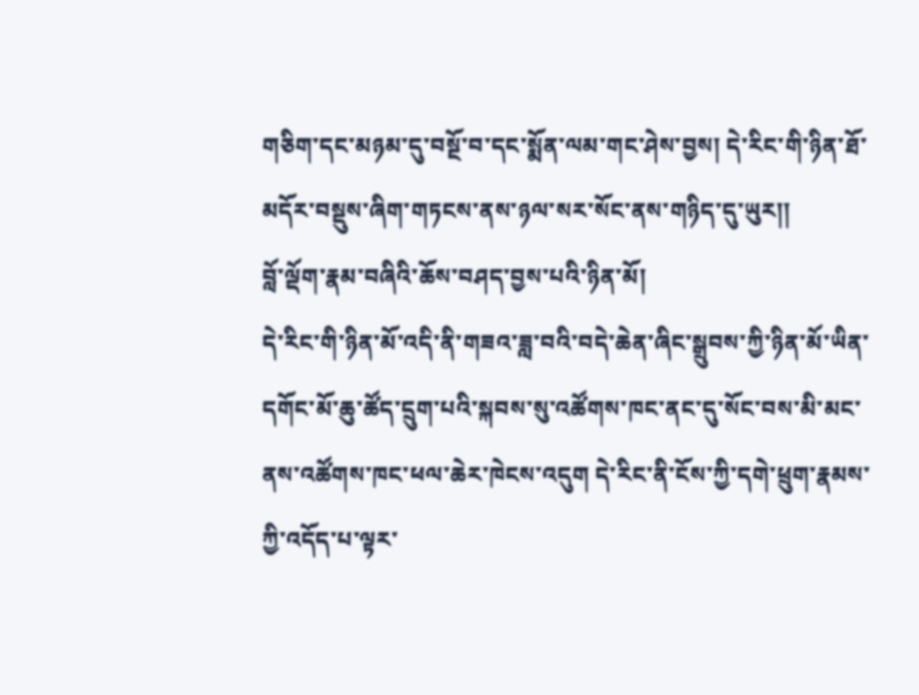གཅིག་དང་མཉམ་དུ་བསྔོ་བ་དང་སྨོན་ལམ་གང་ཤེས་བྱས། དེ་རིང་གི་ཉིན་ཐོ་མདོར་བསྡུས་ཞིག་གཏངས་ནས་ཉལ་སར་སོང་ནས་གཉིད་དུ་ཡུར།།
བློ་ལྡོག་རྣམ་བཞིའི་ཆོས་བཤད་བྱས་པའི་ཉིན་མོ།
དེ་རིང་གི་ཉིན་མོ་འདི་ནི་གཟའ་ཟླ་བའི་བདེ་ཆེན་ཞིང་སྒྲུབས་ཀྱི་ཉིན་མོ་ཡིན་དགོང་མོ་ཆུ་ཚོད་དྲུག་པའི་སྐབས་སུ་འཚོགས་ཁང་ནང་དུ་སོང་བས་མི་མང་ནས་འཚོགས་ཁང་ཕལ་ཆེར་ཁེངས་འདུག དེ་རིང་ནི་ངོས་ཀྱི་དགེ་ཕྲུག་རྣམས་ཀྱི་འདོད་པ་ལྟར་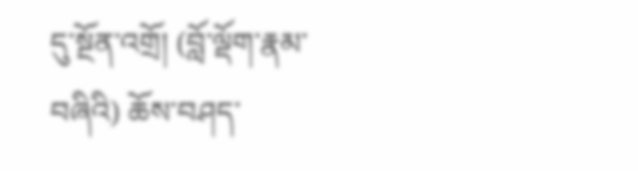དུ་སྔོན་འགྲོ། (བློ་ལྡོག་རྣམ་བཞིའི) ཆོས་བཤད་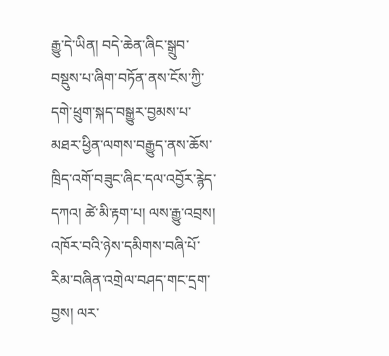རྒྱུ་དེ་ཡིན། བདེ་ཆེན་ཞིང་སྒྲུབ་བསྡུས་པ་ཞིག་བཏོན་ནས་ངོས་ཀྱི་དགེ་ཕྲུག་སྐད་བསྒྱུར་བྱམས་པ་མཐར་ཕྱིན་ལགས་བརྒྱུད་ནས་ཆོས་ཁྲིད་འགོ་བཟུང་ཞིང་དལ་འབྱོར་རྙེད་དཀའ། ཚེ་མི་རྟག་པ། ལས་རྒྱུ་འབྲས། འཁོར་བའི་ཉེས་དམིགས་བཞི་པོ་རིམ་བཞིན་འགྲེལ་བཤད་གང་དྲག་བྱས། ལར་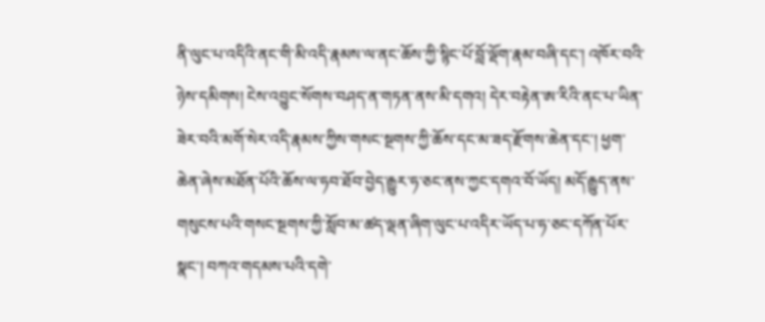ནི་ལུང་པ་འདིའི་ནང་གི་མི་འདི་རྣམས་ལ་ནང་ཆོས་ཀྱི་སྙིང་པོ་བློ་ལྡོག་རྣམ་བཞི་དང་། འཁོར་བའི་ཉེས་དམིགས། ངེས་འབྱུང་སོགས་བཤད་ན་གཏན་ནས་མི་དགའ། དེར་བརྟེན་ཨ་རིའི་ནང་པ་ཡིན་ཟེར་བའི་མགོ་སེར་འདི་རྣམས་ཀྱིས་གསང་སྔགས་ཀྱི་ཆོས་དང་མ་ཟད་རྫོགས་ཆེན་དང་། ཕྱག་ཆེན་ཞེས་མཐོན་པོའི་ཆོས་ལ་ཧབ་ཐོབ་བྱེད་རྒྱུར་ཧ་ཅང་ནས་ཀྱང་དགའ་བོ་ཡོད། མདོ་རྒྱུད་ནས་གསུངས་པའི་གསང་སྔགས་ཀྱི་སློབ་མ་ཚད་ལྡན་ཞིག་ལུང་པ་འདིར་ཡོད་པ་ཧ་ཅང་དཀོན་པོར་སྣང་། བཀའ་གདམས་པའི་དགེ་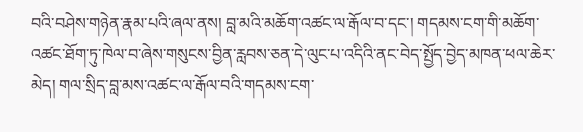བའི་བཤེས་གཉེན་རྣམ་པའི་ཞལ་ནས། བླ་མའི་མཆོག་འཚང་ལ་རྒོལ་བ་དང་། གདམས་ངག་གི་མཆོག་འཚང་ཐོག་ཏུ་ཁེལ་བ་ཞེས་གསུངས་བྱིན་རླབས་ཅན་དེ་ལུང་པ་འདིའི་ནང་བེད་སྤྱོད་བྱེད་མཁན་ཕལ་ཆེར་མེད། གལ་སྲིད་བླ་མས་འཚང་ལ་རྒོལ་བའི་གདམས་ངག་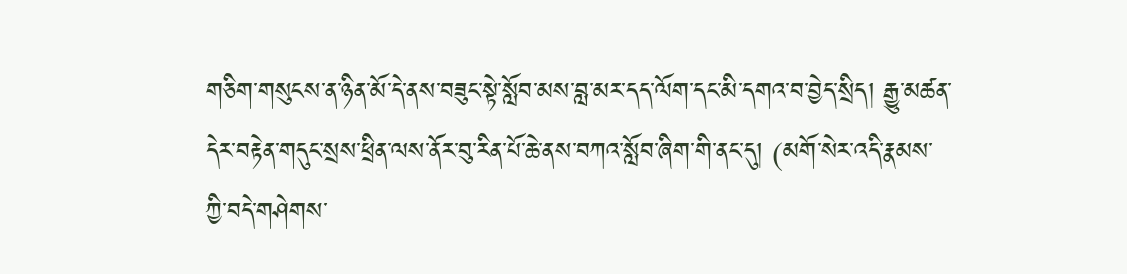གཅིག་གསུངས་ན་ཉིན་མོ་དེ་ནས་བཟུང་སྟེ་སློབ་མས་བླ་མར་དད་ལོག་དང་མི་དགའ་བ་བྱེད་སྲིད། རྒྱུ་མཚན་དེར་བརྟེན་གདུང་སྲས་ཕྲིན་ལས་ནོར་བུ་རིན་པོ་ཆེ་ནས་བཀའ་སློབ་ཞིག་གི་ནང་དུ། (མགོ་སེར་འདི་རྣམས་ཀྱི་བདེ་གཤེགས་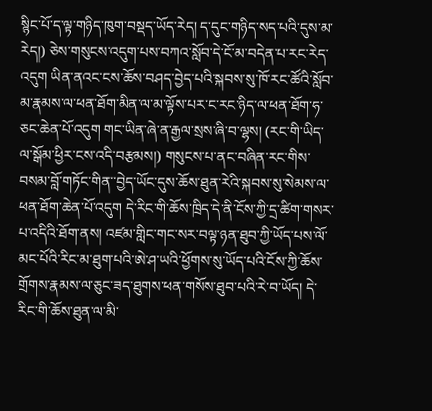སྙིང་པོ་ད་ལྟ་གཉིད་ཁུག་བསྡད་ཡོད་རེད། ད་དུང་གཉིད་སད་པའི་དུས་མ་རེད།) ཅེས་གསུངས་འདུག་པས་བཀའ་སློབ་དེ་ངོ་མ་བདེན་པ་རང་རེད་འདུག ཡིན་ནའང་ངས་ཆོས་བཤད་བྱེད་པའི་སྐབས་སུ་ཁོ་རང་ཚོའི་སློབ་མ་རྣམས་ལ་ཕན་ཐོག་མིན་ལ་མ་ལྟོས་པར་ང་རང་ཉིད་ལ་ཕན་ཐོག་ཧ་ཅང་ཆེན་པོ་འདུག གང་ཡིན་ཞེ་ན་རྒྱལ་སྲས་ཞི་བ་ལྷས། (རང་གི་ཡིད་ལ་སྒོམ་ཕྱིར་ངས་འདི་བརྩམས།) གསུངས་པ་ནང་བཞིན་རང་གིས་བསམ་བློ་གཏོང་གིན་་བྱེད་ཡོང་དུས་ཆོས་ཐུན་རེའི་སྐབས་སུ་སེམས་ལ་ཕན་ཐོག་ཆེན་པོ་འདུག དེ་རིང་གི་ཆོས་ཁྲིད་དེ་ནི་ངོས་ཀྱི་དྲ་ཚིག་གསར་པ་འདིའི་ཐོག་ནས། འཛམ་གླིང་གང་སར་བལྟ་ཉན་ཐུབ་ཀྱི་ཡོད་པས་ལོ་མང་པོའི་རིང་མ་ཐུག་པའི་ཨེ་ཤ་ཡའི་ཕྱོགས་སུ་ཡོད་པའི་ངོས་ཀྱི་ཆོས་གྲོགས་རྣམས་ལ་ཅུང་ཟད་ཐུགས་ཕན་གསོས་ཐུབ་པའི་རེ་བ་ཡོད། དེ་རིང་གི་ཆོས་ཐུན་ལ་མི་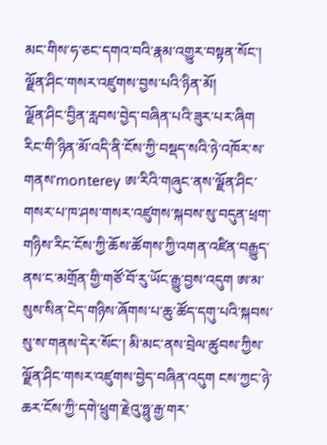མང་གིས་ཧ་ཅང་དགའ་བའི་རྣམ་འགྱུར་བསྟན་སོང་།
ལྗོན་ཤིང་གསར་འཛུགས་བྱས་པའི་ཉིན་མོ།
ལྗོན་ཤིང་བྱིན་རླབས་བྱེད་བཞིན་པའི་ཟུར་པར་ཞིག
རིང་གི་ཉིན་མོ་འདི་ནི་ངོས་ཀྱི་བསྡད་སའི་ཉེ་འཁོར་ས་གནས་monterey ཨ་རིའི་གཞུང་ནས་ལྗོན་ཤིང་གསར་པ་ཁ་ཤས་གསར་འཛུགས་སྐབས་སུ་བདུན་ཕྲག་གཉིས་རིང་ངོས་ཀྱི་ཆོས་ཚོགས་ཀྱི་འགན་འཛིན་བརྒྱུད་ནས་ང་མགྲོན་གྱི་གཙོ་བོ་རུ་ཡོང་རྒྱུ་བྱས་འདུག ཨ་མ་སུས་སིན་ངེད་གཉིས་ཞོགས་པ་ཆུ་ཚོད་དགུ་པའི་སྐབས་སུ་ས་གནས་དེར་སོང་། མི་མང་ནས་བྲེལ་ཚུབས་ཀྱིས་ལྗོན་ཤིང་གསར་འཛུགས་བྱེད་བཞིན་འདུག ངས་ཀྱང་ཉེ་ཆར་ངོས་ཀྱི་དགེ་ཕྲུག་རྗེའུ་ཧྥུ་རྒྱ་གར་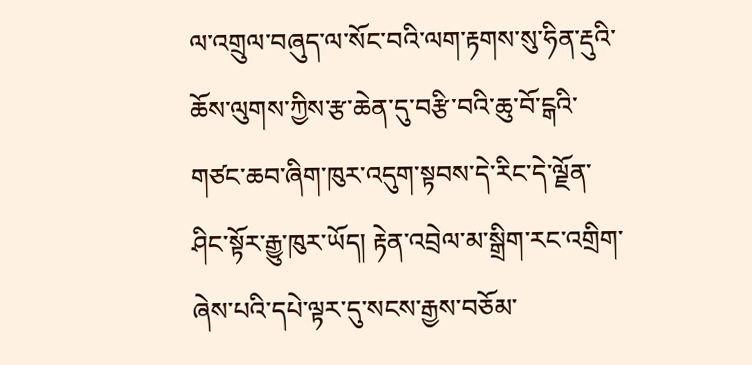ལ་འགྲུལ་བཞུད་ལ་སོང་བའི་ལག་རྟགས་སུ་ཧིན་རྡུའི་ཆོས་ལུགས་ཀྱིས་རྩ་ཆེན་དུ་བརྩི་བའི་ཆུ་བོ་ངྒའི་གཙང་ཆབ་ཞིག་ཁུར་འདུག་སྟབས་དེ་རིང་དེ་ལྗོན་ཤིང་སྟོར་རྒྱུ་ཁུར་ཡོད། རྟེན་འབྲེལ་མ་སྒྲིག་རང་འགྲིག་ཞེས་པའི་དཔེ་ལྟར་དུ་སངས་རྒྱས་བཅོམ་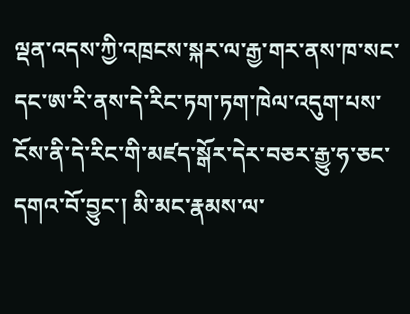ལྡན་འདས་ཀྱི་འཁྲངས་སྐར་ལ་རྒྱ་གར་ནས་ཁ་སང་དང་ཨ་རི་ནས་དེ་རིང་ཏག་ཏག་ཁེལ་འདུག་པས་ངོས་ནི་དེ་རིང་གི་མཛད་སྒོར་དེར་བཅར་རྒྱུ་ཧ་ཅང་དགའ་བོ་བྱུང་། མི་མང་རྣམས་ལ་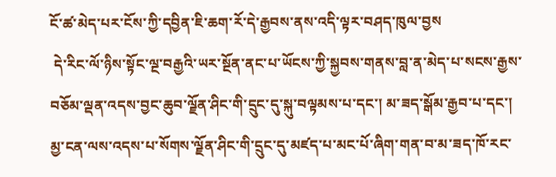ངོ་ཚ་མེད་པར་ངོས་ཀྱི་དབྱིན་ཇི་ཆག་རོ་དེ་རྒྱབས་ནས་འདི་ལྟར་བཤད་ཁུལ་བྱས
 དེ་རིང་ལོ་ཉིས་སྟོང་ལྔ་བརྒྱའི་ཡར་སྔོན་ནང་པ་ཡོངས་ཀྱི་སྐྱབས་གནས་བླ་ན་མེད་པ་སངས་རྒྱས་བཅོམ་ལྡན་འདས་བྱང་ཆུབ་ལྗོན་ཤིང་གི་དྲུང་དུ་སྐུ་བལྟམས་པ་དང་། མ་ཟད་སྒོམ་རྒྱབ་པ་དང་། མྱ་ངན་ལས་འདས་པ་སོགས་ལྗོན་ཤིང་གི་དྲུང་དུ་མཛད་པ་མང་པོ་ཞིག་གན་བ་མ་ཟད་ཁོ་རང་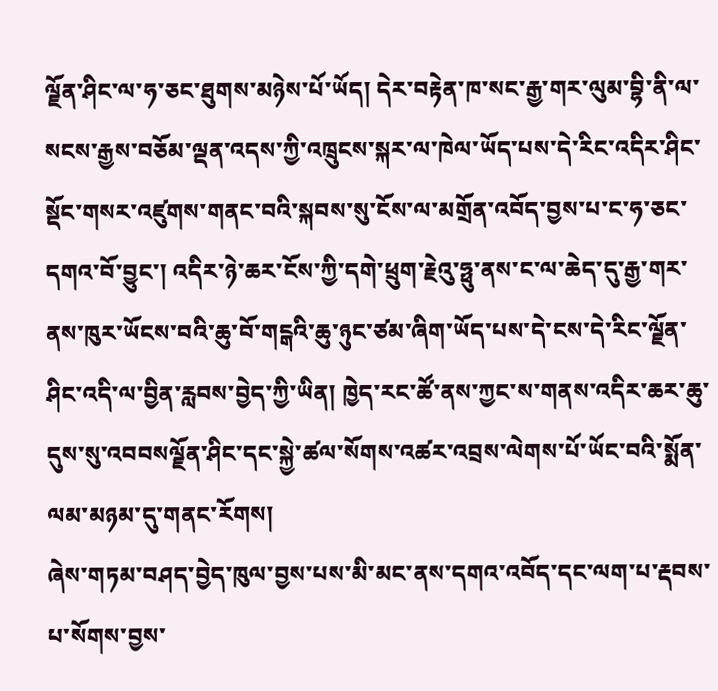ལྗོན་ཤིང་ལ་ཧ་ཅང་ཐུགས་མཉེས་པོ་ཡོད། དེར་བརྟེན་ཁ་སང་རྒྱ་གར་ལུམ་བྷི་ནི་ལ་སངས་རྒྱས་བཅོམ་ལྡན་འདས་ཀྱི་འཁྲུངས་སྐར་ལ་ཁེལ་ཡོད་པས་དེ་རིང་འདིར་ཤིང་སྡོང་གསར་འཛུགས་གནང་བའི་སྐབས་སུ་ངོས་ལ་མགྲོན་འབོད་བྱས་པ་ང་ཧ་ཅང་དགའ་བོ་བྱུང་། འདིར་ཉེ་ཆར་ངོས་ཀྱི་དགེ་ཕྲུག་རྗེའུ་ཧྥུ་ནས་ང་ལ་ཆེད་དུ་རྒྱ་གར་ནས་ཁུར་ཡོངས་བའི་ཆུ་བོ་གངྒའི་ཆུ་ཉུང་ཙམ་ཞིག་ཡོད་པས་དེ་ངས་དེ་རིང་ལྗོན་ཤིང་འདི་ལ་བྱིན་རླབས་བྱེད་ཀྱི་ཡིན། ཁྱེད་རང་ཚོ་ནས་ཀྱང་ས་གནས་འདིར་ཆར་ཆུ་དུས་སུ་འབབསལྗོན་ཤིང་དང་སྐྱེ་ཚལ་སོགས་འཚར་འབྲས་ལེགས་པོ་ཡོང་བའི་སྨོན་ལམ་མཉམ་དུ་གནང་རོགས།
ཞེས་གཏམ་བཤད་བྱེད་ཁུལ་བྱས་པས་མི་མང་ནས་དགའ་འབོད་དང་ལག་པ་རྡབས་པ་སོགས་བྱས་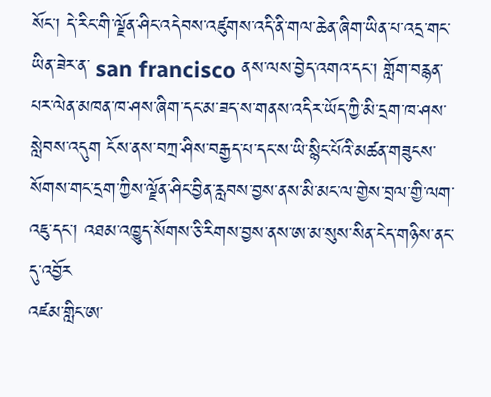སོང་། དེ་རིང་གི་ལྗོན་ཤིང་འདེབས་འཛུགས་འདི་ནི་གལ་ཆེན་ཞིག་ཡིན་པ་འདྲ་གང་ཡིན་ཟེར་ན་ san francisco ནས་ལས་བྱེད་འགའ་དང་། གློག་བརྙན་པར་ལེན་མཁན་ཁ་ཤས་ཞིག་དང་མ་ཟད་ས་གནས་འདིར་ཡོད་ཀྱི་མི་དྲག་ཁ་ཤས་སླེབས་འདུག ངོས་ནས་བཀྲ་ཤིས་བརྒྱད་པ་དང་ས་ཡི་སྙིང་པོའི་མཚན་གཟུངས་སོགས་གང་དྲག་ཀྱིས་ལྗོན་ཤིང་བྱིན་རླབས་བྱས་ནས་མི་མང་ལ་གྱེས་བྲལ་གྱི་ལག་འཇུ་དང་། འཐམ་འཁྱུད་སོགས་ཅི་རིགས་བྱས་ནས་ཨ་མ་སུས་སིན་ངེད་གཉིས་ནང་དུ་འབྱོར
འཛམ་གླིང་ཨ་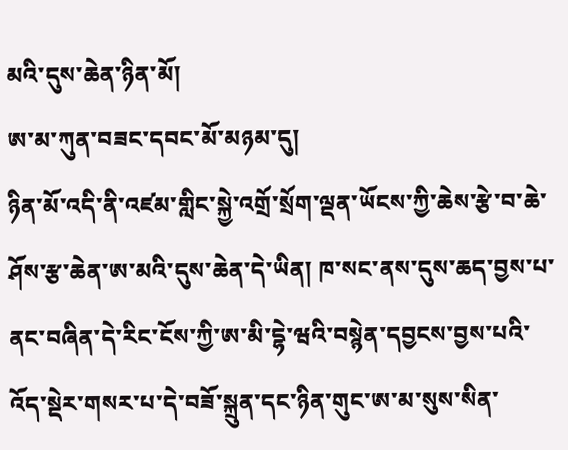མའི་དུས་ཆེན་ཉིན་མོ།
ཨ་མ་ཀུན་བཟང་དབང་མོ་མཉམ་དུ།
ཉིན་མོ་འདི་ནི་འཛམ་གླིང་སྐྱེ་འགྲོ་སྲོག་ལྡན་ཡོངས་ཀྱི་ཆེས་རྩེ་བ་ཆེ་ཤོས་རྩ་ཆེན་ཨ་མའི་དུས་ཆེན་དེ་ཡིན། ཁ་སང་ནས་དུས་ཆད་བྱས་པ་ནང་བཞིན་དེ་རིང་ངོས་ཀྱི་ཨ་མི་དྷེ་ཝའི་བསྙེན་དབྱངས་བྱས་པའི་འོད་སྡེར་གསར་པ་དེ་བཟོ་སྐྲུན་དང་ཉིན་གུང་ཨ་མ་སུས་སིན་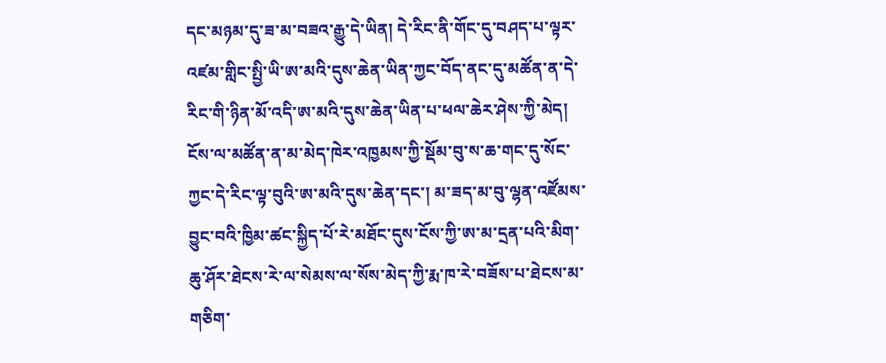དང་མཉམ་དུ་ཟ་མ་བཟའ་རྒྱུ་དེ་ཡིན། དེ་རིང་ནི་གོང་དུ་བཤད་པ་ལྟར་འཛམ་གླིང་སྤྱི་ཡི་ཨ་མའི་དུས་ཆེན་ཡིན་ཀྱང་བོད་ནང་དུ་མཚོན་ན་དེ་རིང་གི་ཉིན་མོ་འདི་ཨ་མའི་དུས་ཆེན་ཡིན་པ་ཕལ་ཆེར་ཤེས་ཀྱི་མེད། ངོས་ལ་མཚོན་ན་མ་མེད་ཁེར་འཁྱམས་ཀྱི་སྡོམ་བུ་ས་ཆ་གང་དུ་སོང་ཀྱང་དེ་རིང་ལྟ་བུའི་ཨ་མའི་དུས་ཆེན་དང་། མ་ཟད་མ་བུ་ལྷན་འཛོམས་བྱུང་བའི་ཁྱིམ་ཚང་སྐྱིད་པོ་རེ་མཐོང་དུས་ངོས་ཀྱི་ཨ་མ་དྲན་པའི་མིག་ཆུ་ཤོར་ཐེངས་རེ་ལ་སེམས་ལ་སོས་མེད་ཀྱི་རྨ་ཁ་རེ་བཟོས་པ་ཐེངས་མ་གཅིག་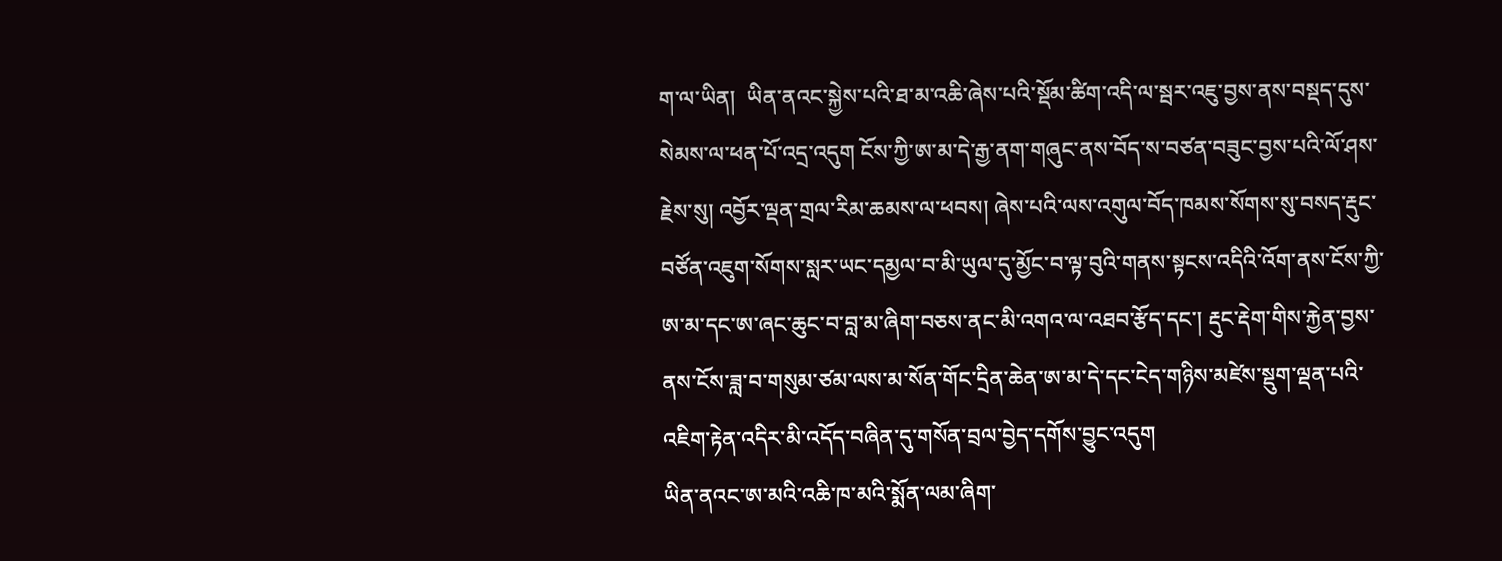ག་ལ་ཡིན།  ཡིན་ནའང་སྐྱེས་པའི་ཐ་མ་འཆི་ཞེས་པའི་སྡོམ་ཚིག་འདི་ལ་སྦར་འཇུ་བྱས་ནས་བསྡད་དུས་སེམས་ལ་ཕན་པོ་འདྲ་འདུག ངོས་ཀྱི་ཨ་མ་དེ་རྒྱ་ནག་གཞུང་ནས་བོད་ས་བཙན་བཟུང་བྱས་པའི་ལོ་ཤས་རྗེས་སུ། འབྱོར་ལྡན་གྲལ་རིམ་ཆམས་ལ་ཕབས། ཞེས་པའི་ལས་འགུལ་བོད་ཁམས་སོགས་སུ་བསད་རྡུང་བཙོན་འཇུག་སོགས་སླར་ཡང་དམྱལ་བ་མི་ཡུལ་དུ་མྱོང་བ་ལྟ་བུའི་གནས་སྟངས་འདིའི་འོག་ནས་ངོས་ཀྱི་ཨ་མ་དང་ཨ་ཞང་ཆུང་བ་བླ་མ་ཞིག་བཅས་ནང་མི་འགའ་ལ་འཐབ་རྩོད་དང་། རྡུང་རྡེག་གིས་རྐྱེན་བྱས་ནས་ངོས་ཟླ་བ་གསུམ་ཙམ་ལས་མ་སོན་གོང་དྲིན་ཆེན་ཨ་མ་དེ་དང་ངེད་གཉིས་མཛེས་སྡུག་ལྡན་པའི་འཇིག་རྟེན་འདིར་མི་འདོད་བཞིན་དུ་གསོན་བྲལ་བྱེད་དགོས་བྱུང་འདུག
ཡིན་ནའང་ཨ་མའི་འཆི་ཁ་མའི་སྨོན་ལམ་ཞིག་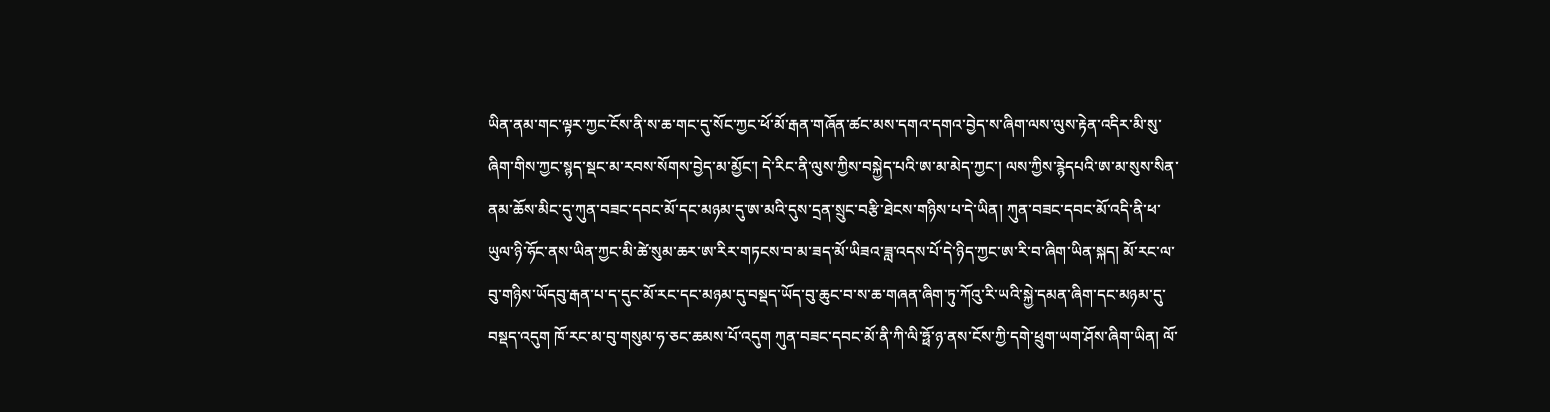ཡིན་ནམ་གང་ལྟར་ཀྱང་ངོས་ནི་ས་ཆ་གང་དུ་སོང་ཀྱང་ཕོ་མོ་རྒན་གཞོན་ཚང་མས་དགའ་དགའ་བྱེད་ས་ཞིག་ལས་ལུས་རྟེན་འདིར་མི་སུ་ཞིག་གིས་ཀྱང་སྙད་སྡང་མ་རབས་སོགས་བྱེད་མ་མྱོང་། དེ་རིང་ནི་ལུས་ཀྱིས་བསྐྱེད་པའི་ཨ་མ་མེད་ཀྱང་། ལས་ཀྱིས་རྙེདཔའི་ཨ་མ་སུས་སིན་ནམ་ཆོས་མིང་དུ་ཀུན་བཟང་དབང་མོ་དང་མཉམ་དུ་ཨ་མའི་དུས་དྲན་སྲུང་བརྩི་ཐེངས་གཉིས་པ་དེ་ཡིན། ཀུན་བཟང་དབང་མོ་འདི་ནི་ཕ་ཡུལ་ཉི་ཧོང་ནས་ཡིན་ཀྱང་མི་ཚེ་སུམ་ཆར་ཨ་རིར་གཏངས་བ་མ་ཟད་མོ་ཡིཟའ་ཟླ་འདས་པོ་དེ་ཉིད་ཀྱང་ཨ་རི་བ་ཞིག་ཡིན་སྐད། མོ་རང་ལ་བུ་གཉིས་ཡོདབུ་རྒན་པ་ད་དུང་མོ་རང་དང་མཉམ་དུ་བསྡད་ཡོད་བུ་ཆུང་བ་ས་ཆ་གཞན་ཞིག་ཏུ་ཀོའུ་རི་ཡའི་སྐྱེ་དམན་ཞིག་དང་མཉམ་དུ་བསྡད་འདུག ཁོ་རང་མ་བུ་གསུམ་ཧ་ཅང་ཆམས་པོ་འདུག ཀུན་བཟང་དབང་མོ་ནི་ཀི་ལི་ཧྥོ་ཉ་ནས་ངོས་ཀྱི་དགེ་ཕྲུག་ཡག་ཤོས་ཞིག་ཡིན། ལོ་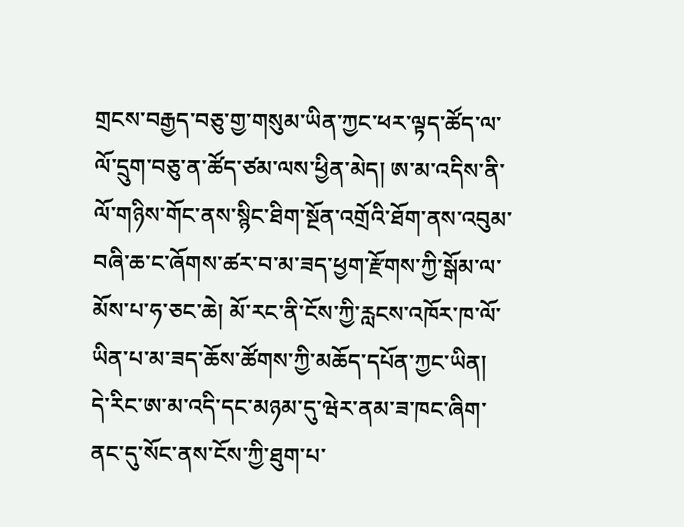གྲངས་བརྒྱད་བཅུ་གྱ་གསུམ་ཡིན་ཀྱང་ཕར་ལྟད་ཚོད་ལ་ལོ་དྲུག་བཅུ་ན་ཚོད་ཙམ་ལས་ཕྱིན་མེད། ཨ་མ་འདིས་ནི་ལོ་གཉིས་གོང་ནས་སྙིང་ཐིག་སྔོན་འགྲོའི་ཐོག་ནས་འབུམ་བཞི་ཆ་ང་ཞོགས་ཚར་བ་མ་ཟད་ཕྱག་རྫོགས་ཀྱི་སྒོམ་ལ་མོས་པ་ཧ་ཅང་ཆེ། མོ་རང་ནི་ངོས་ཀྱི་རླངས་འཁོར་ཁ་ལོ་ཡིན་པ་མ་ཟད་ཆོས་ཚོགས་ཀྱི་མཆོད་དཔོན་ཀྱང་ཡིན།
དེ་རིང་ཨ་མ་འདི་དང་མཉམ་དུ་ཝེར་ནམ་ཟ་ཁང་ཞིག་ནང་དུ་སོང་ནས་ངོས་ཀྱི་ཐུག་པ་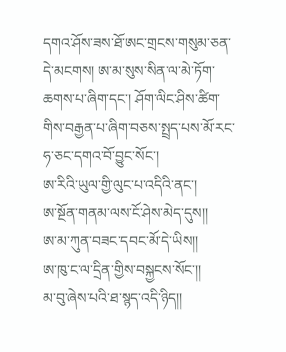དགའ་ཤོས་ཟས་ཐོ་ཨང་གྲངས་གསུམ་ཅན་དེ་མངགས། ཨ་མ་སུས་སིན་ལ་མེ་ཏོག་ཆགས་པ་ཞིག་དང་། ཤོག་ལིང་ཤིས་ཚིག་གིས་བརྒྱན་པ་ཞིག་བཅས་སྤྲད་པས་མོ་རང་ཧ་ཅང་དགའ་བོ་བྱུང་སོང་།
ཨ་རིའི་ཡུལ་གྱི་ལུང་པ་འདིའི་ནང་།
ཨ་སྔོན་གནམ་ལས་ངོ་ཤེས་མེད་དུས།།
ཨ་མ་ཀུན་བཟང་དབང་མོ་དེ་ཡིས།།
ཨ་ཁུ་ང་ལ་དྲིན་གྱིས་བསྐྱངས་སོང་།།
མ་བུ་ཞེས་པའི་ཐ་སྙད་འདི་ཉིད།།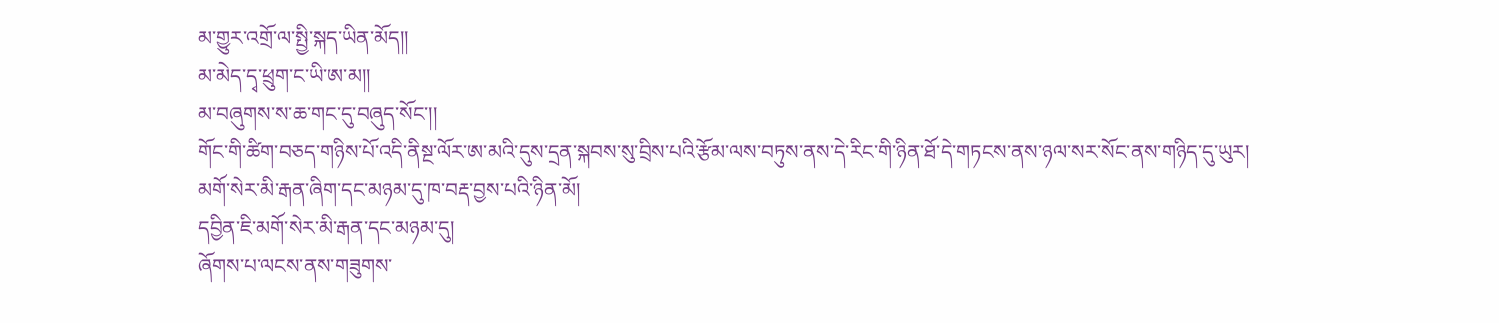མ་གྱུར་འགྲོ་ལ་སྤྱི་སྐད་ཡིན་མོད།།
མ་མེད་དྭ་ཕྲུག་ང་ཡི་ཨ་མ།།
མ་བཞུགས་ས་ཆ་གང་དུ་བཞུད་སོང་།།
གོང་གི་ཚིག་བཅད་གཉིས་པོ་འདི་ནིསྔ་ལོར་ཨ་མའི་དུས་དྲན་སྐབས་སུ་བྲིས་པའི་རྩོམ་ལས་བཏུས་ནས་དེ་རིང་གི་ཉིན་ཐོ་དེ་གཏངས་ནས་ཉལ་སར་སོང་ནས་གཉིད་དུ་ཡུར།
མགོ་སེར་མི་རྒན་ཞིག་དང་མཉམ་དུ་ཁ་བརྡ་བྱས་པའི་ཉིན་མོ།
དབྱིན་ཇི་མགོ་སེར་མི་རྒན་དང་མཉམ་དུ།
ཞོགས་པ་ལངས་ནས་གཟུགས་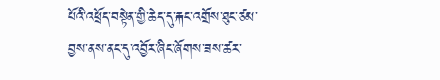པོའི་འཕྲོད་བསྟེན་གྱི་ཆེད་དུ་རྐང་འགྲོས་ཐུང་ཙམ་བྱས་ནས་ནང་དུ་འབྱོར་ཞིང་ཞོགས་ཟས་ཚར་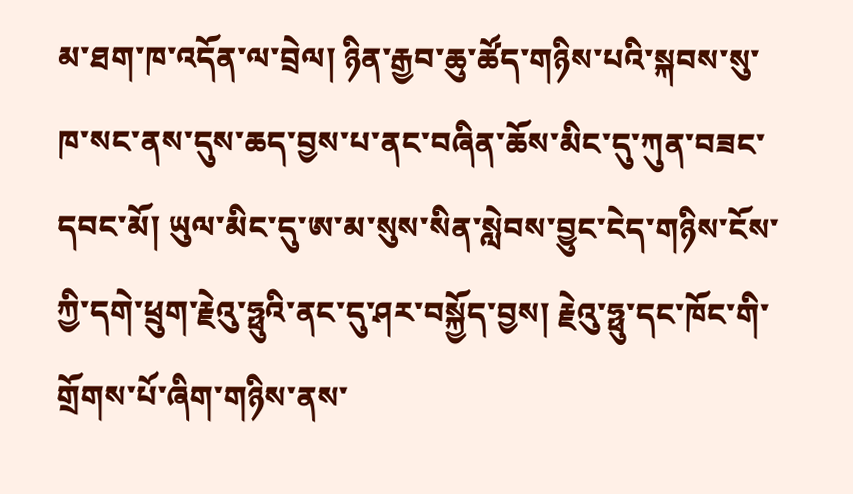མ་ཐག་ཁ་འདོན་ལ་བྲེལ། ཉིན་རྒྱབ་ཆུ་ཚོད་གཉིས་པའི་སྐབས་སུ་ཁ་སང་ནས་དུས་ཆད་བྱས་པ་ནང་བཞིན་ཆོས་མིང་དུ་ཀུན་བཟང་དབང་མོ། ཡུལ་མིང་དུ་ཨ་མ་སུས་སིན་སླེབས་བྱུང་ངེད་གཉིས་ངོས་ཀྱི་དགེ་ཕྲུག་རྗེའུ་ཧྥུའི་ནང་དུ་ཤར་བསྐྱོད་བྱས། རྗེའུ་ཧྥུ་དང་ཁོང་གི་གྲོགས་པོ་ཞིག་གཉིས་ནས་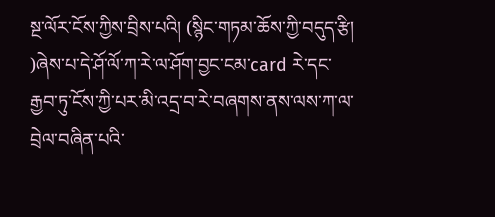སྔ་ལོར་ངོས་ཀྱིས་བྲིས་པའི། (སྙིང་གཏམ་ཆོས་ཀྱི་བདུད་རྩི། )ཞེས་པ་དེ་ཤོ་ལོ་ཀ་རེ་ལ་ཤོག་བྱང་ངམ་card རེ་དང་རྒྱབ་ཏུ་ངོས་ཀྱི་པར་མི་འདྲ་བ་རེ་བཞགས་ནས་ལས་ཀ་ལ་བྲེལ་བཞིན་པའི་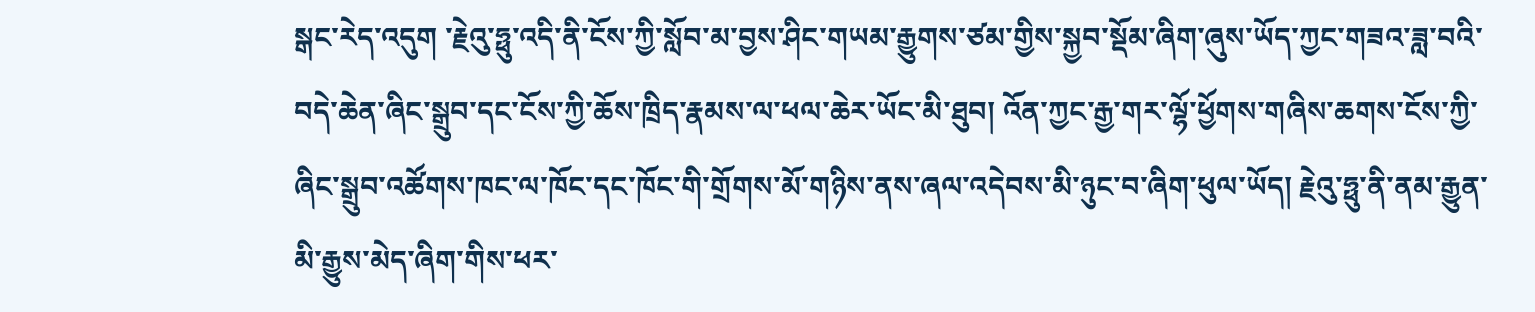སྒང་རེད་འདུག ་རྗེའུ་ཧྥུ་འདི་ནི་ངོས་ཀྱི་སློབ་མ་བྱས་ཤིང་གཡམ་རྒྱུགས་ཙམ་གྱིས་སྐྱབ་སྡོམ་ཞིག་ཞུས་ཡོད་ཀྱང་གཟའ་ཟླ་བའི་བདེ་ཆེན་ཞིང་སྒྲུབ་དང་ངོས་ཀྱི་ཆོས་ཁྲིད་རྣམས་ལ་ཕལ་ཆེར་ཡོང་མི་ཐུབ། འོན་ཀྱང་རྒྱ་གར་ལྷོ་ཕྱོགས་གཞིས་ཆགས་ངོས་ཀྱི་ཞིང་སྒྲུབ་འཚོགས་ཁང་ལ་ཁོང་དང་ཁོང་གི་གྲོགས་མོ་གཉིས་ནས་ཞལ་འདེབས་མི་ཉུང་བ་ཞིག་ཕུལ་ཡོད། རྗེའུ་ཧྥུ་ནི་ནམ་རྒྱུན་མི་རྒྱུས་མེད་ཞིག་གིས་ཕར་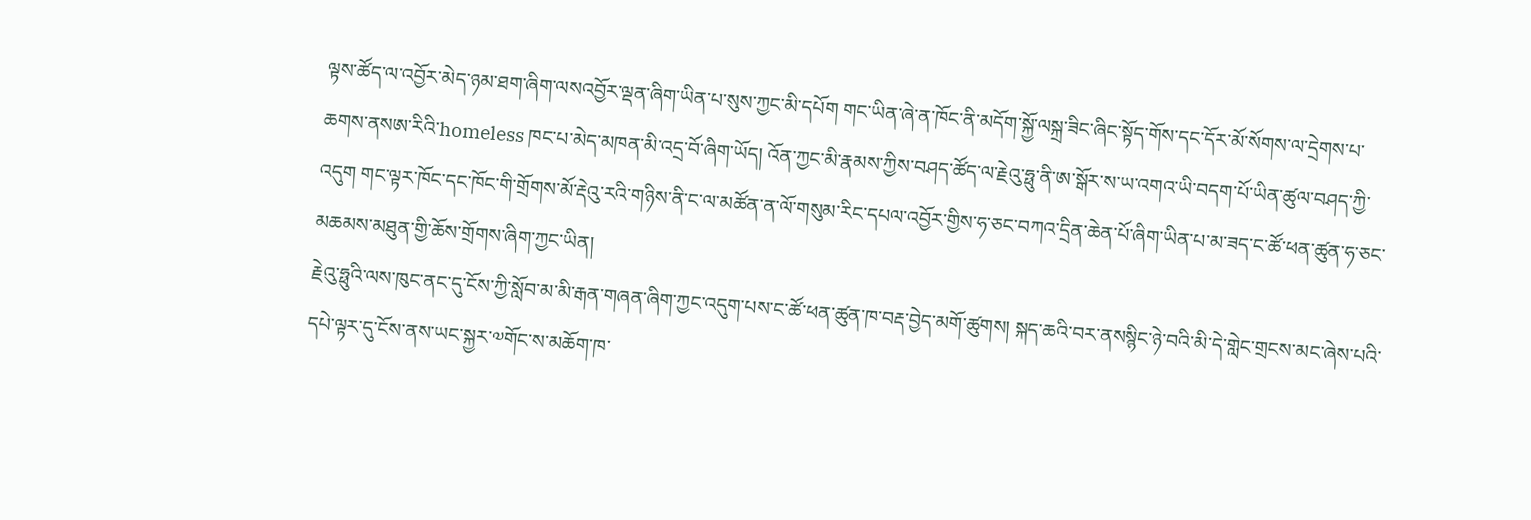ལྟས་ཚོད་ལ་འབྱོར་མེད་ཉམ་ཐག་ཞིག་ལསའབྱོར་ལྡན་ཞིག་ཡིན་པ་སུས་ཀྱང་མི་དཔོག གང་ཡིན་ཞེ་ན་ཁོང་ནི་མདོག་སྐྱོ་ལསྐྲ་ཟིང་ཞིང་སྟོད་གོས་དང་དོར་མོ་སོགས་ལ་དྲེགས་པ་ཆགས་ནསཨ་རིའི་homeless ཁང་པ་མེད་མཁན་མི་འདྲ་བོ་ཞིག་ཡོད། འོན་ཀྱང་མི་རྣམས་ཀྱིས་བཤད་ཚོད་ལ་རྗེའུ་ཧྥུ་ནི་ཨ་སྒོར་ས་ཡ་འགའ་ཡི་བདག་པོ་ཡིན་ཚུལ་བཤད་ཀྱི་འདུག གང་ལྟར་ཁོང་དང་ཁོང་གི་གྲོགས་མོ་རྡེའུ་རའི་གཉིས་ནི་ང་ལ་མཚོན་ན་ལོ་གསུམ་རིང་དཔལ་འབྱོར་གྱིས་ཧ་ཅང་བཀའ་དྲིན་ཆེན་པོ་ཞིག་ཡིན་པ་མ་ཟད་ང་ཚོ་ཕན་ཚུན་ཧ་ཅང་མཆམས་མཐུན་གྱི་ཆོས་གྲོགས་ཞིག་ཀྱང་ཡིན།
རྗེའུ་ཧྥུའི་ལས་ཁུང་ནང་དུ་ངོས་ཀྱི་སློབ་མ་མི་རྒན་གཞན་ཞིག་ཀྱང་འདུག་པས་ང་ཚོ་ཕན་ཚུན་ཁ་བརྡ་བྱེད་མགོ་ཚུགས། སྐད་ཆའི་བར་ནསསྙིང་ཉེ་བའི་མི་དེ་གླེང་གྲངས་མང་ཞེས་པའི་དཔེ་ལྟར་དུ་ངོས་ནས་ཡང་སྐྱར་༧གོང་ས་མཆོག་ཁ་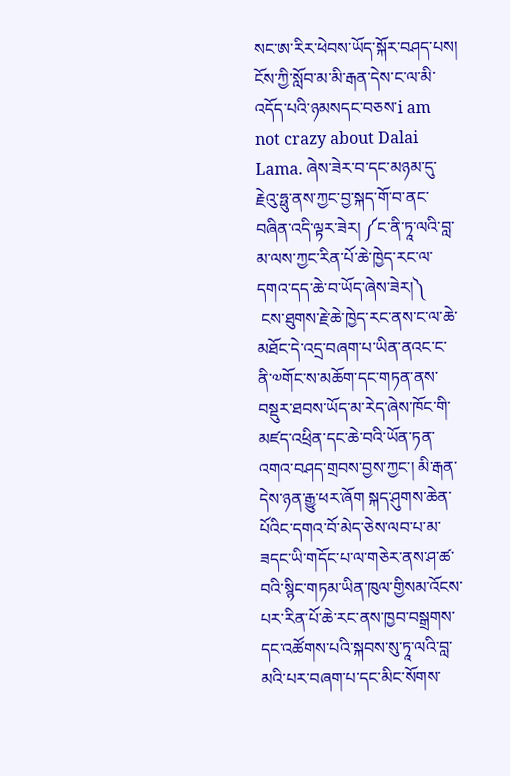སང་ཨ་རིར་ཕེབས་ཡོད་སྐོར་བཤད་པས། ངོས་ཀྱི་སློབ་མ་མི་རྒན་དེས་ང་ལ་མི་འདོད་པའི་ཉམསདང་བཅས་i am not crazy about Dalai Lama. ཞེས་ཟེར་བ་དང་མཉམ་དུ་རྗེའུ་ཧྥུ་ནས་ཀྱང་བྱ་སྐད་གོ་བ་ནང་བཞིན་འདི་ལྟར་ཟེར། ༼ང་ནི་ཏཱ་ལའི་བླ་མ་ལས་ཀྱང་རིན་པོ་ཆེ་ཁྱེད་རང་ལ་དགའ་དད་ཆེ་བ་ཡོད་ཞེས་ཟེར།༽
 ངས་ཐུགས་རྗེ་ཆེ་ཁྱེད་རང་ནས་ང་ལ་ཆེ་མཐོང་དེ་འདྲ་བཞག་པ་ཡིན་ནའང་ང་ནི་༧གོང་ས་མཆོག་དང་གཏན་ནས་བསྡུར་ཐབས་ཡོད་མ་རེད་ཞེས་ཁོང་གི་མཛད་འཕྲིན་དང་ཆེ་བའི་ཡོན་ཏན་འགའ་བཤད་གྲབས་བྱས་ཀྱང་། མི་རྒན་དེས་ཉན་རྒྱུ་ཕར་ཞོག སྐད་ཤུགས་ཆེན་པོའིང་དགའ་བོ་མེད་ཅེས་ལབ་པ་མ་ཟདང་ཡི་གདོང་པ་ལ་གཅེར་ནས་ཤ་ཚ་བའི་སྙིང་གཏམ་ཡིན་ཁུལ་གྱིསམ་འོངས་པར་རིན་པོ་ཆེ་རང་ནས་ཁྱབ་བསྒྲགས་དང་འཚོགས་པའི་སྐབས་སུ་ཏཱ་ལའི་བླ་མའི་པར་བཞག་པ་དང་མིང་སོགས་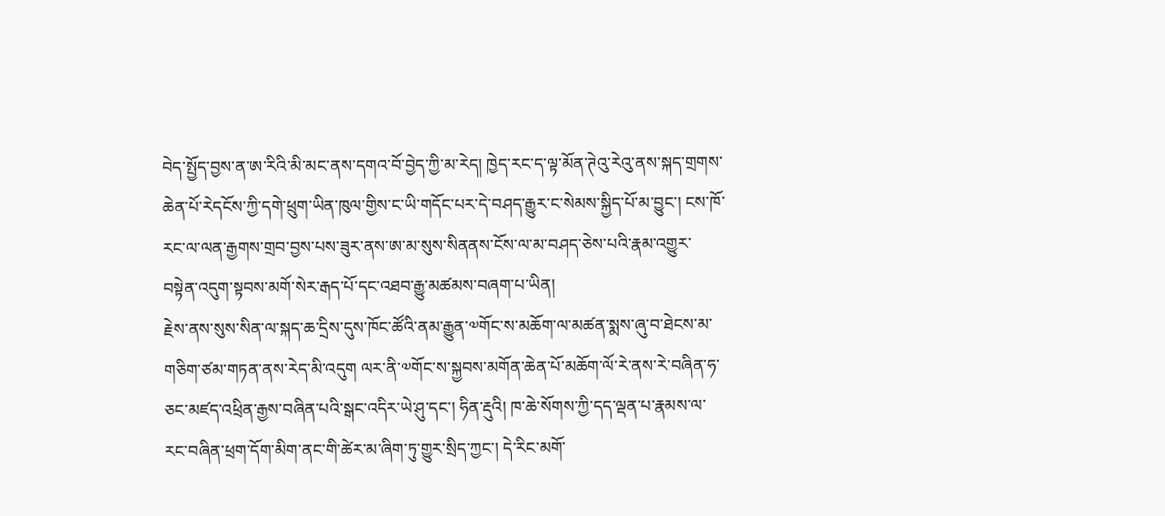བེད་སྤྱོད་བྱས་ན་ཨ་རིའི་མི་མང་ནས་དགའ་བོ་བྱེད་ཀྱི་མ་རེད། ཁྱེད་རང་ད་ལྟ་མོན་ཊེའུ་རེའུ་ནས་སྐད་གྲགས་ཆེན་པོ་རེདངོས་ཀྱི་དགེ་ཕྲུག་ཡིན་ཁུལ་གྱིས་ང་ཡི་གདོང་པར་དེ་བཤད་རྒྱུར་ང་སེམས་སྐྱིད་པོ་མ་བྱུང་། ངས་ཁོ་རང་ལ་ལན་རྒྱགས་གྲབ་བྱས་པས་ཟུར་ནས་ཨ་མ་སུས་སིནནས་ངོས་ལ་མ་བཤད་ཅེས་པའི་རྣམ་འགྱུར་བསྟེན་འདུག་སྟབས་མགོ་སེར་རྒད་པོ་དང་འཐབ་རྒྱུ་མཚམས་བཞག་པ་ཡིན།
རྗེས་ནས་སུས་སིན་ལ་སྐད་ཆ་དྲིས་དུས་ཁོང་ཚོའི་ནམ་རྒྱུན་༧གོང་ས་མཆོག་ལ་མཚན་སྨས་ཞུ་བ་ཐེངས་མ་གཅིག་ཙམ་གཏན་ནས་རེད་མི་འདུག ལར་ནི་༧གོང་ས་སྐྱབས་མགོན་ཆེན་པོ་མཆོག་ལོ་རེ་ནས་རེ་བཞིན་ཧ་ཅང་མཛད་འཕྲིན་རྒྱས་བཞིན་པའི་སྒང་འདིར་ཡེ་ཤུ་དང་། ཧིན་རྡུའི། ཁ་ཆེ་སོགས་ཀྱི་དད་ལྡན་པ་རྣམས་ལ་རང་བཞིན་ཕྲག་དོག་མིག་ནང་གི་ཚེར་མ་ཞིག་ཏུ་གྱུར་སྲིད་ཀྱང་། དེ་རིང་མགོ་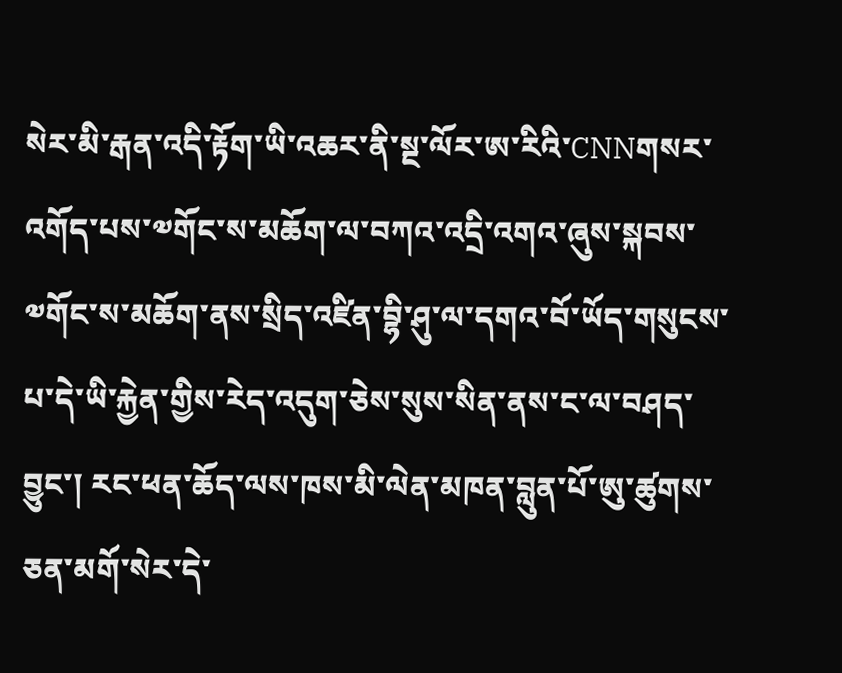སེར་མི་རྒན་འདི་རྟོག་ཡི་འཆར་ནི་སྔ་ལོར་ཨ་རིའི་CNNགསར་འགོད་པས་༧གོང་ས་མཆོག་ལ་བཀའ་འདྲི་འགའ་ཞུས་སྐབས་༧གོང་ས་མཆོག་ནས་སྲིད་འཛིན་བྷི་ཤུ་ལ་དགའ་བོ་ཡོད་གསུངས་པ་དེ་ཡི་རྐྱེན་གྱིས་རེད་འདུག་ཅེས་སུས་སིན་ནས་ང་ལ་བཤད་བྱུང་། རང་ཕན་ཆོད་ལས་ཁས་མི་ལེན་མཁན་བླུན་པོ་ཨུ་ཚུགས་ཅན་མགོ་སེར་དེ་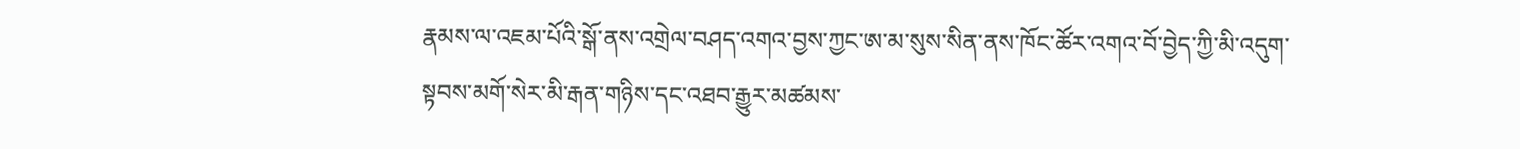རྣམས་ལ་འཇམ་པོའི་སྒོ་ནས་འགྲེལ་བཤད་འགའ་བྱས་ཀྱང་ཨ་མ་སུས་སིན་ནས་ཁོང་ཚོར་འགའ་བོ་བྱེད་ཀྱི་མི་འདུག་སྟབས་མགོ་སེར་མི་རྒན་གཉིས་དང་འཐབ་རྒྱུར་མཚམས་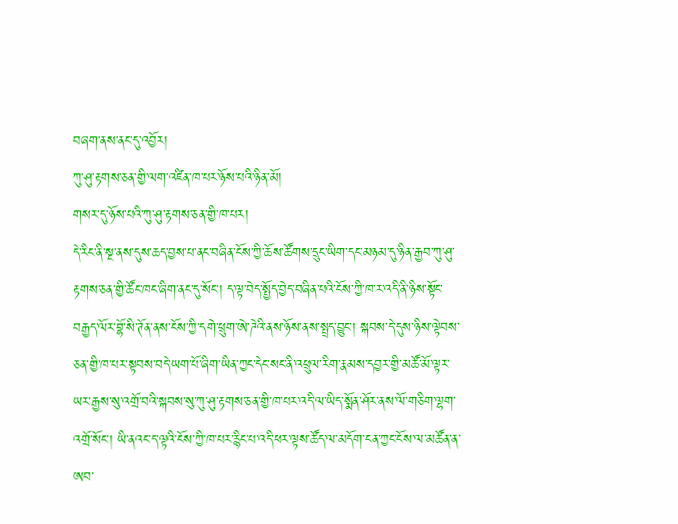བཞག་ནས་ནང་དུ་འབྱོར།
ཀུ་ཤུ་རྟགས་ཅན་གྱི་ལག་འཛིན་ཁ་པར་ཉོས་པའི་ཉིན་མོ།
གསར་དུ་ཉོས་པའི་ཀུ་ཤུ་རྟགས་ཅན་གྱི་ཁ་པར།
དེ་རིང་ནི་སྔ་ནས་དུས་ཆད་བྱས་པ་ནང་བཞིན་ངོས་ཀྱི་ཆོས་ཚོགས་དྲུང་ཡིག་དང་མཉམ་དུ་ཉིན་རྒྱབ་ཀུ་ཤུ་རྟགས་ཅན་གྱི་ཚོང་ཁང་ཞིག་ནང་དུ་སོང་། ད་ལྟ་བེད་སྤྱོད་བྱེད་བཞིན་པའི་ངོས་ཀྱི་ཁ་ར་འདི་ནི་ཉིས་སྟོང་བརྒྱད་ལོར་བྷོ་སི་ཊོན་ནས་ངོས་ཀྱི་དགེ་ཕྲུག་ཨེ་ཌེའི་ནས་ཉོས་ནས་སྤྲད་བྱུང་། སྐབས་དེ་དུས་ཉིས་ལྟེབས་ཅན་གྱི་ཁ་པར་སྟབས་བདེ་ཡག་པོ་ཞིག་ཡིན་ཀྱང་དེང་སང་ནི་འཕྲུལ་རིག་རྣམས་དབྱར་གྱི་མཚོ་མོ་ལྟར་ཡར་རྒྱས་སུ་འགྲོ་བའི་སྐབས་སུ་ཀུ་ཤུ་རྟགས་ཅན་གྱི་ཁ་པར་འདི་ལ་ཡིད་སྨོན་ཤོར་ནས་ལོ་གཅིག་ལྷག་འགྲོ་སོང་། ཡི་ནའང་ད་ལྟའི་ངོས་ཀྱི་ཁ་པར་རྙིང་པ་འདི་ཕར་ལྟས་ཚོད་ལ་མདོག་ངན་ཀྱང་ངོས་ལ་མཚོན་ན་ཨབ་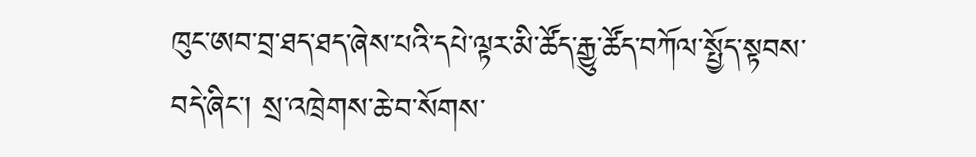ཁུང་ཨབ་བྲ་ཐད་ཐད་ཞེས་པའི་དཔེ་ལྟར་མི་ཚོད་རྒྱུ་ཚོད་བཀོལ་སྤྱོད་སྟབས་བདེ་ཞིང་། སྲ་འཁྲེགས་ཆེ་བ་སོགས་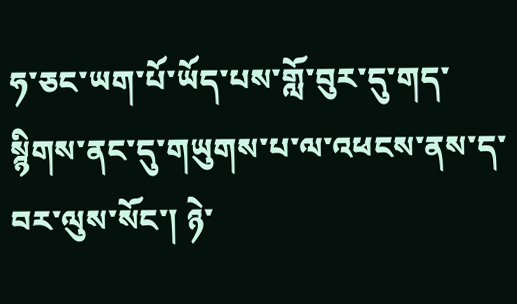ཧ་ཅང་ཡག་པོ་ཡོད་པས་གློ་བུར་དུ་གད་སྙིགས་ནང་དུ་གཡུགས་པ་ལ་འཕངས་ནས་ད་བར་ལུས་སོང་། ཉེ་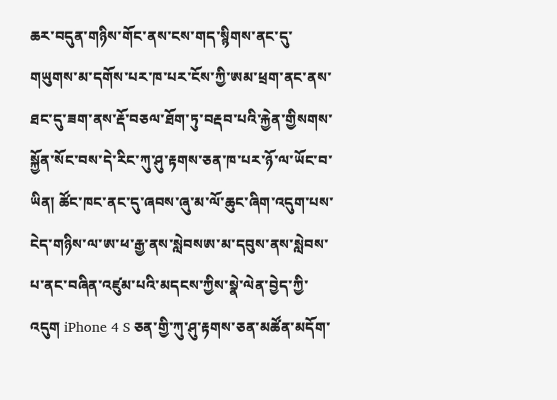ཆར་བདུན་གཉིས་གོང་ནས་ངས་གད་སྙིགས་ནང་དུ་གཡུགས་མ་དགོས་པར་ཁ་པར་ངོས་ཀྱི་ཨམ་ཕྲག་ནང་ནས་ཐང་དུ་ཟག་ནས་རྡོ་བཅལ་ཐོག་ཏུ་བརྡབ་པའི་རྐྱེན་གྱིསགས་སྐྱོན་སོང་བས་དེ་རིང་ཀུ་ཤུ་རྟགས་ཅན་ཁ་པར་ཉོ་ལ་ཡོང་བ་ཡིན། ཚོང་ཁང་ནང་དུ་ཞབས་ཞུ་མ་ལོ་ཆུང་ཞིག་འདུག་པས་ངེད་གཉིས་ལ་ཨ་ཕ་རྒྱ་ནས་སླེབསཨ་མ་དབུས་ནས་སླེབས་པ་ནང་བཞིན་འཛུམ་པའི་མདངས་ཀྱིས་སྣེ་ལེན་བྱེད་ཀྱི་འདུག iPhone 4 S ཅན་གྱི་ཀུ་ཤུ་རྟགས་ཅན་མཚོན་མདོག་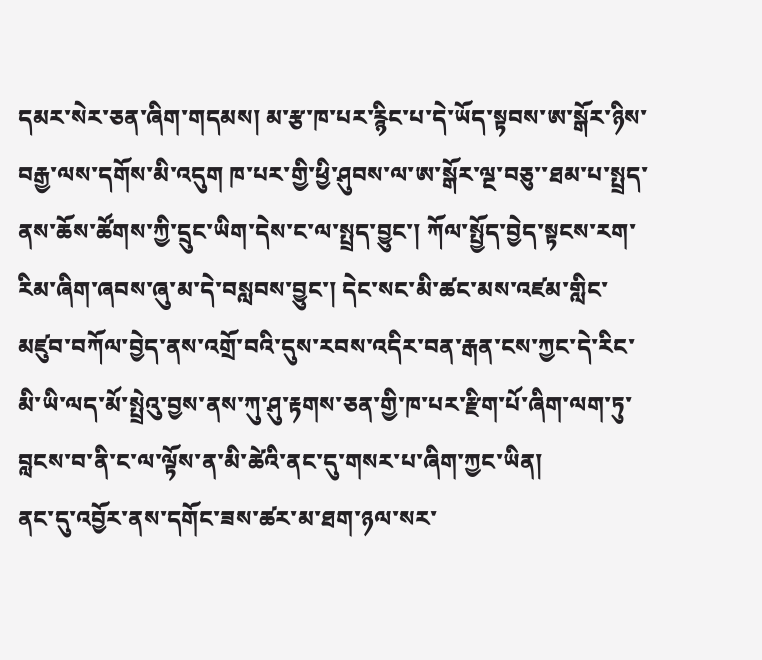དམར་སེར་ཅན་ཞིག་གདམས། མ་རྩ་ཁ་པར་རྙིང་པ་དེ་ཡོད་སྟབས་ཨ་སྒོར་ཉིས་བརྒྱ་ལས་དགོས་མི་འདུག ཁ་པར་གྱི་ཕྱི་ཤུབས་ལ་ཨ་སྒོར་ལྔ་བཅུ་་ཐམ་པ་སྤྲད་ནས་ཆོས་ཚོགས་ཀྱི་དྲུང་ཡིག་དེས་ང་ལ་སྤྲད་བྱུང་། ཀོལ་སྤྱོད་བྱེད་སྟངས་རག་རིམ་ཞིག་ཞབས་ཞུ་མ་དེ་བསླབས་བྱུང་། དེང་སང་མི་ཚང་མས་འཛམ་གླིང་མཛུབ་བཀོལ་བྱེད་ནས་འགྲོ་བའི་དུས་རབས་འདིར་བན་རྒན་ངས་ཀྱང་དེ་རིང་མི་ཡི་ལད་མོ་སྤྲེའུ་བྱས་ནས་ཀུ་ཤུ་རྟགས་ཅན་གྱི་ཁ་པར་རྫིག་པོ་ཞིག་ལག་ཏུ་བླངས་བ་ནི་ང་ལ་ལྟོས་ན་མི་ཚེའི་ནང་དུ་གསར་པ་ཞིག་ཀྱང་ཡིན།
ནང་དུ་འབྱོར་ནས་དགོང་ཟས་ཚར་མ་ཐག་ཉལ་སར་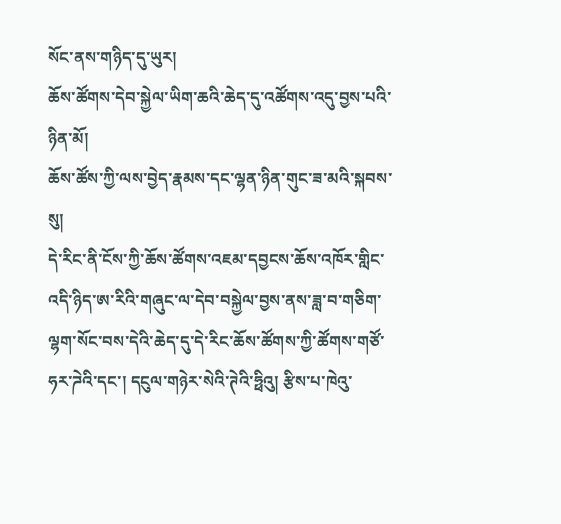སོང་ནས་གཉིད་དུ་ཡུར།
ཆོས་ཚོགས་དེབ་སྐྱེལ་ཡིག་ཆའི་ཆེད་དུ་འཚོགས་འདུ་བྱས་པའི་ཉིན་མོ།
ཆོས་ཚོས་ཀྱི་ལས་བྱེད་རྣམས་དང་ལྷན་ཉིན་གུང་ཟ་མའི་སྐབས་སུ།
དེ་རིང་ནི་ངོས་ཀྱི་ཆོས་ཚོགས་འཇམ་དབྱངས་ཆོས་འཁོར་གླིང་འདི་ཉིད་ཨ་རིའི་གཞུང་ལ་དེབ་བསྐྱེལ་བྱས་ནས་ཟླ་བ་གཅིག་ལྷག་སོང་བས་དེའི་ཆེད་དུ་དེ་རིང་ཆོས་ཚོགས་ཀྱི་ཚོགས་གཙོ་ཧར་ཌེའི་དང་། དངུལ་གཉེར་སེའི་ཊེའི་ཧྥིའུ། རྩིས་པ་ཁེའུ་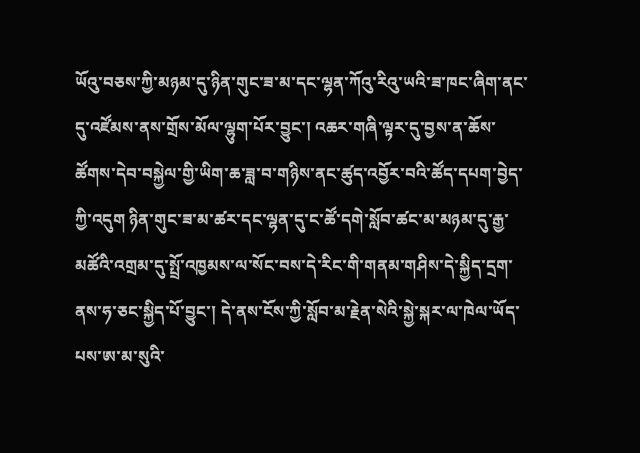ཡོའུ་བཅས་ཀྱི་མཉམ་དུ་ཉིན་གུང་ཟ་མ་དང་ལྷན་ཀོའུ་རིའུ་ཡའི་ཟ་ཁང་ཞིག་ནང་དུ་འཛོམས་ནས་གྲོས་མོལ་ལྷུག་པོར་བྱུང་། འཆར་གཞི་ལྟར་དུ་བྱས་ན་ཆོས་ཚོགས་དེབ་བསྐྱེལ་གྱི་ཡིག་ཆ་ཟླ་བ་གཉིས་ནང་ཚུད་འབྱོར་བའི་ཚོད་དཔག་བྱེད་ཀྱི་འདུག ཉིན་གུང་ཟ་མ་ཚར་དང་ལྷན་དུ་ང་ཚོ་དགེ་སློབ་ཚང་མ་མཉམ་དུ་རྒྱ་མཚོའི་འགྲམ་དུ་སྤྲོ་འཁྱམས་ལ་སོང་བས་དེ་རིང་གི་གནམ་གཤིས་དེ་སྐྱིད་དྲག་ནས་ཧ་ཅང་སྐྱིད་པོ་བྱུང་། དེ་ནས་ངོས་ཀྱི་སློབ་མ་རྗེན་སེའི་སྐྱེ་སྐར་ལ་ཁེལ་ཡོད་པས་ཨ་མ་སུའི་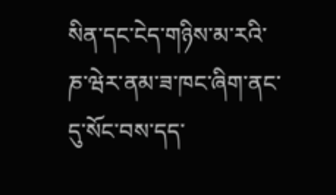སིན་དང་ངེད་གཉིས་མ་རའི་ཎ་ཝེར་ནམ་ཟ་ཁང་ཞིག་ནང་དུ་སོང་བས་དད་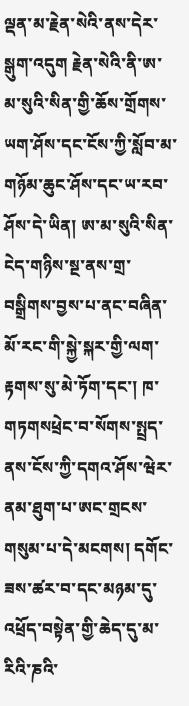ལྡན་མ་རྗེན་སེའི་ནས་དེར་སྒུག་འདུག རྗེན་སེའི་ནི་ཨ་མ་སུའི་སིན་གྱི་ཆོས་གྲོགས་ཡག་ཤོས་དང་ངོས་ཀྱི་སློབ་མ་གཉོམ་ཆུང་ཤོས་དང་ཡ་རབ་ཤོས་དེ་ཡིན། ཨ་མ་སུའི་སིན་ངེད་གཉིས་སྔ་ནས་གྲ་བསྒྲིགས་བྱས་པ་ནང་བཞིན་མོ་རང་གི་སྐྱེ་སྐར་གྱི་ལག་རྟགས་སུ་མེ་ཏོག་དང་། ཁ་གཏགསཕྲེང་བ་སོགས་སྤྲད་ནས་ངོས་ཀྱི་དགའ་ཤོས་ཝེར་ནམ་ཐུག་པ་ཨང་གྲངས་གསུམ་པ་དེ་མངགས། དགོང་ཟས་ཚར་བ་དང་མཉམ་དུ་འཕྲོད་བསྟེན་གྱི་ཆེད་དུ་མ་རིའི་ཎའི་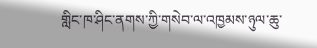གླིང་ཁ་ཤིང་ནགས་ཀྱི་གསེབ་ལ་འཁྱམས་ཉུལ་ཆུ་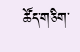ཚོད་གཅིག་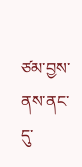ཙམ་བྱས་ནས་ནང་དུ་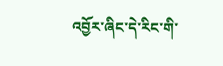འབྱོར་ཞིང་དེ་རིང་གི་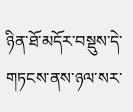ཉིན་ཐོ་མདོར་བསྡུས་དེ་གཏངས་ནས་ཉལ་སར་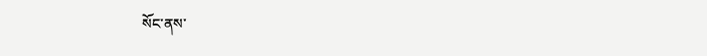སོང་ནས་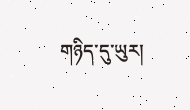གཉིད་དུ་ཡུར།